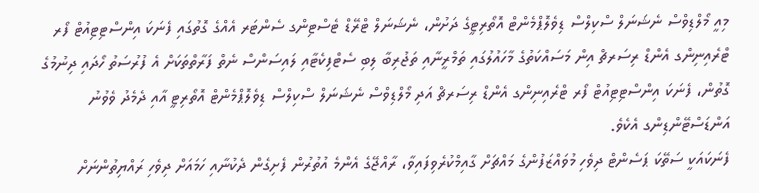މިއީ މޯލްޑިވްސް ނެޝަނަލް ސްކިލްސް ޑިވެލޮޕްމެންޓް އޮތޯރިޓީގެ ދަށުން، ނެޝަނަލް ޓްރޭޑް ޓެސްޓިންގ ސެންޓަރ އެއްގެ ގޮތުގައި ފެނަކަ އިންސްޓިޓިއުޓް ފޯރ ޓްރެއިނިންގ އެންޑް ރިސަރޗް އިން މަސައްކަތުގެ މާހައުލުގައި ތަމްރީނާއި ތަޖުރިބާ ލިބި ސެޓްފިކެޓާއި ލައިސަންސް ނެތް ފަރާތްތަކަށް އެ ފުރުސަތު ހޯދައި ދިނުމުގެ ގޮތުން، ފެނަކަ އިންސްޓިޓިއުޓް ފޯރ ޓްރެއިނިންގ އެންޑް ރިސަރޗް އަދި މޯލްޑިވްސް ނެޝަނަލް ސްކިލްސް ޑިވެލޮޕްމެންޓް އޮތޯރިޓީ އާއި ދެމެދު ވެވުނު އަންޑަސްޓޭންޑިންގ އެކެވެ.
ފެނަކައަކީ ސަތޭކަ ޕަސެންޓް ދިވެހި މުވައްޒަފުންގެ މައްޗަށް ގާއިމްކުރެވިފައިވާ، ރާއްޖޭގެ އެންމެ އުތުރުން ފެށިގެން ދެކުނާއި ހަމައަށް ދިވެހި ރައްޔިތުންނަށް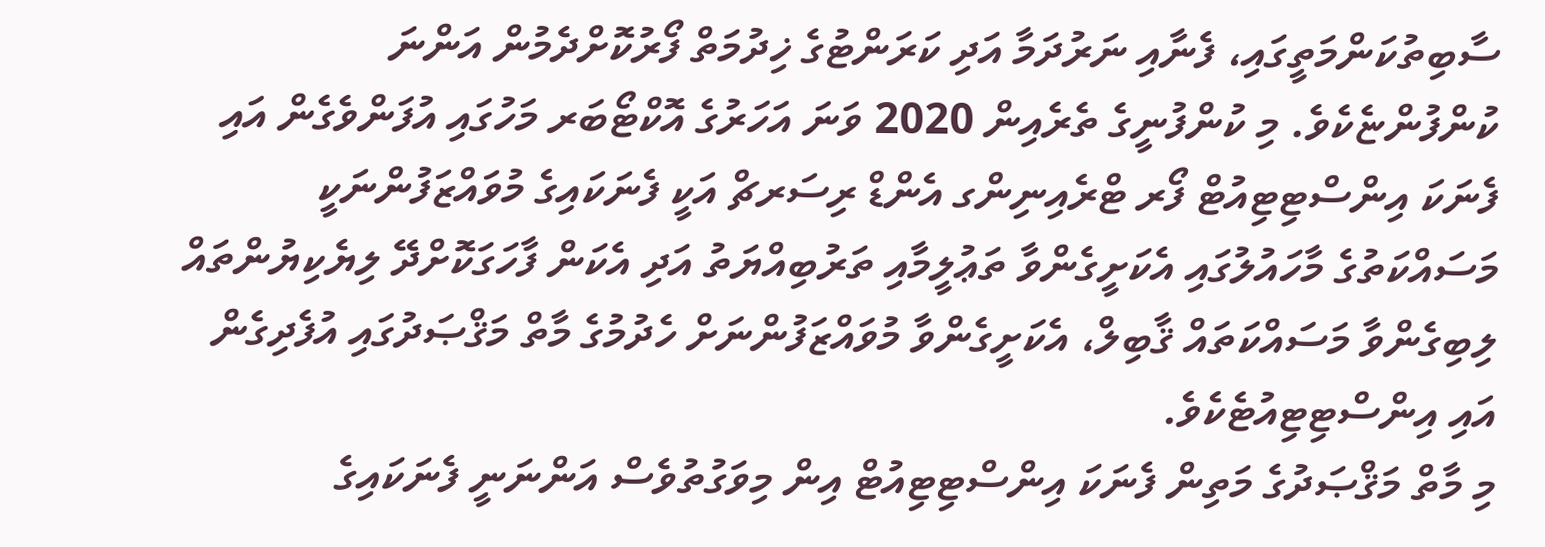ސާބިތުކަންމަތީގައި، ފެނާއި ނަރުދަމާ އަދި ކަރަންޓުގެ ޚިދުމަތް ފޯރުކޮށްދެމުން އަންނަ ކުންފުންޏެކެވެ. މި ކުންފުނީގެ ތެރެއިން 2020 ވަނަ އަހަރުގެ އޮކްޓޯބަރ މަހުގައި އުފަންވެގެން އައި ފެނަކަ އިންސްޓިޓިއުޓް ފޯރ ޓްރެއިނިންގ އެންޑް ރިސަރޗް އަކީ ފެނަކައިގެ މުވައްޒަފުންނަކީ މަސައްކަތުގެ މާހައުލުގައި އެކަށީގެންވާ ތަޢުލީމާއި ތަރުބިއްޔަތު އަދި އެކަން ފާހަގަކޮށްދޭ ލިޔެކިޔުންތައް ލިބިގެންވާ މަސައްކަތައް ޤާބިލް، އެކަށީގެންވާ މުވައްޒަފުންނަށް ހެދުމުގެ މާތް މަޤްޞަދުގައި އުފެދިގެން އައި އިންސްޓިޓިއުޓެކެވެ.
މި މާތް މަޤްޞަދުގެ މަތިން ފެނަކަ އިންސްޓިޓިއުޓް އިން މިވަގުތުވެސް އަންނަނީ ފެނަކައިގެ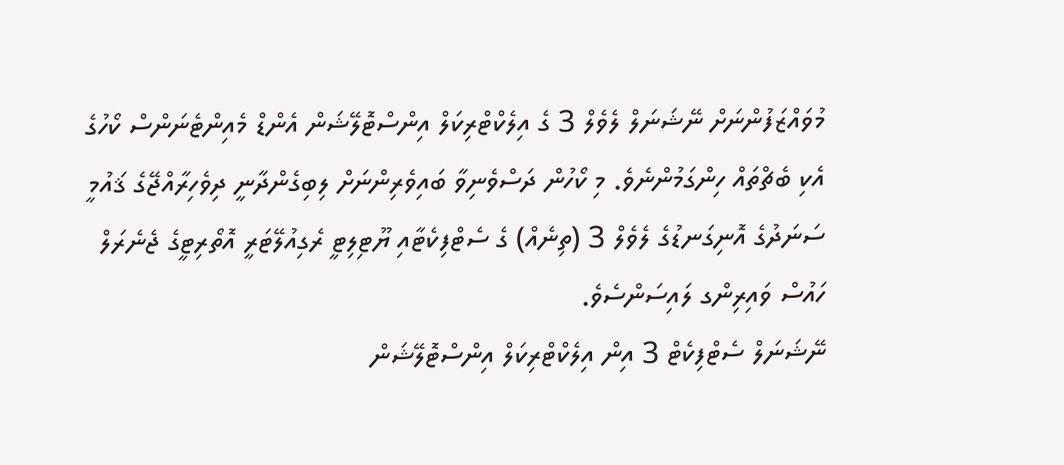މުވައްޒަފުންނަށް ނޭޝަނަލް ލެވެލް 3 ގެ އިލެކްޓްރިކަލް އިންސްޓޮލޭޝަން އެންޑް މެއިންޓެނަންސް ކޯހުގެ އެކި ބެޗްތައް ހިންގަމުންނެވެ. މި ކޯހުން ދަސްވެނިވާ ބައިވެރިންނަށް ލިބިގެންދާނީ ދިވެހިރާއްޖޭގެ ޤައުމީ ސަނަދުގެ އޮނިގަނޑުގެ ލެވެލް 3 (ތިނެއް) ގެ ސެޓްފިކެޓާއި ޔޫޓިލިޓީ ރެގިއުލޭޓަރީ އޮތޯރިޓީގެ ޖެނެރަލް ހައުސް ވައިރިންގ ލައިސަންސެވެ.
ނޭޝަނަލް ސެޓްފިކެޓް 3 އިން އިލެކްޓްރިކަލް އިންސްޓޮލޭޝަން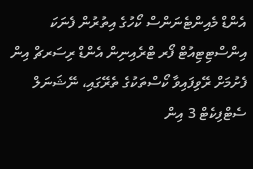އެންޑް މެއިންޓެނަންސް ކޯހުގެ އިތުރުން ފެނަކަ އިންސްޓިޓިއުޓް ފޯރ ޓްރެއިނިން އެންޑް ރިސަރޗް އިން ފެށުމަށް ރޭވިފައިވާ ކޯސްތަކުގެ ތެރޭގައި، ނޭޝަނަލް ސެޓްފިކެޓް 3 އިން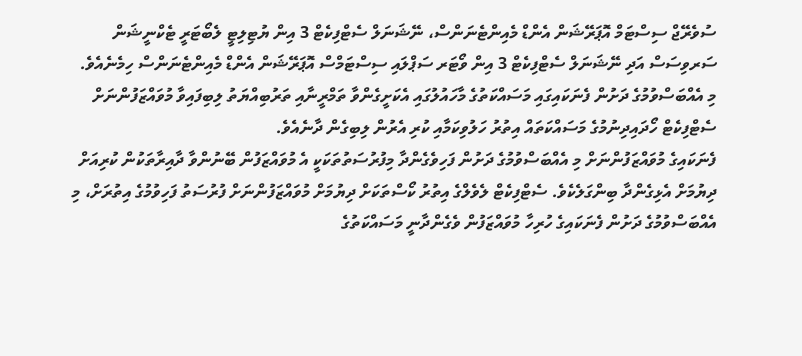ސުވެރޭޖް ސިސްޓަމް އޮޕަރޭޝަން އެންޑް މެއިންޓެނަންސް، ނޭޝަނަލް ސެޓްފިކެޓް 3 އިން ޔުޓިލިޓީ ލެބޯޓަރީ ޓެކްނީޝަން ސަރވިސަސް އަދި ނޭޝަނަލް ސެޓްފިކެޓް 3 އިން ވޯޓަރ ސަޕްލައި ސިސްޓަމްސް އޮޕަރޭޝަން އެންޑް މެއިންޓެނަންސް ހިމެނެއެވެ.
މި އެއްބަސްވުމުގެ ދަށުން ފެނަކައިގައި މަސައްކަތުގެ މާހައުލުގައި އެކަށީގެންވާ ތަމްރީނާއި ތަރުބިއްޔަތު ލިބިފައިވާ މުވައްޒަފުންނަށް ސެޓްފިކެޓް ހޯދައިދިނުމުގެ މަސައްކަތައް އިތުރު ހަލުވިކަމާއި ކުރި އެރުން ލިބިގެން ދާނެއެވެ.
ފެނަކައިގެ މުވައްޒަފުންނަށް މި އެއްބަސްވުމުގެ ދަށުން ފަހިވެގެންދާ މިފުރުސަތުތަކަކީ އެ މުވައްޒަފުން ބޭނުންވާ ދާއިރާތަކުން ކުރިއަށް ދިޔުމަށް އެޅިގެންދާ ބިންގަލެކެވެ. ސެޓްފިކެޓް ލެވެލްގެ އިތުރު ކޯސްތަކަށް ދިޔުމަށް މުވައްޒަފުންނަށް ފުރުސަތު ފަހިވުމުގެ އިތުރަށް، މި އެއްބަސްވުމުގެ ދަށުން ފެނަކައިގެ ހުރިހާ މުވައްޒަފުން ވެގެންދާނީ މަސައްކަތުގެ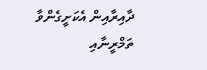ދާއިރާއިން އެކަށީގެންވާ ތަމްރީނާއި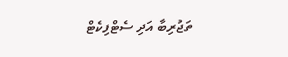ތަޖުރިބާ އަދި ސެޓްފިކެޓް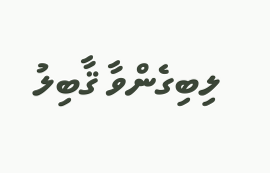ލިބިގެންވާ ޤާބިލު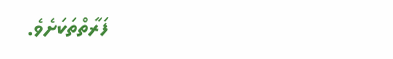ފަރާތްތަކަށެވެ.